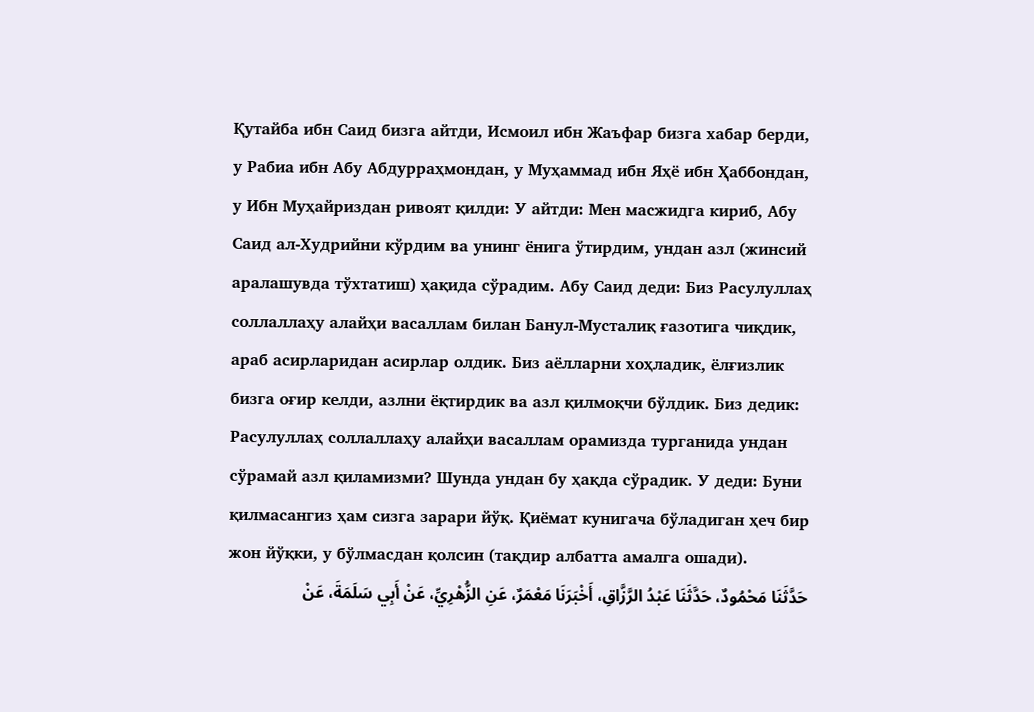Қутайба ибн Саид бизга айтди, Исмоил ибн Жаъфар бизга хабар берди, у Рабиа ибн Абу Абдурраҳмондан, у Муҳаммад ибн Яҳё ибн Ҳаббондан, у Ибн Муҳайриздан ривоят қилди: У айтди: Мен масжидга кириб, Абу Саид ал-Худрийни кўрдим ва унинг ёнига ўтирдим, ундан азл (жинсий аралашувда тўхтатиш) ҳақида сўрадим. Абу Саид деди: Биз Расулуллаҳ соллаллаҳу алайҳи васаллам билан Банул-Мусталиқ ғазотига чиқдик, араб асирларидан асирлар олдик. Биз аёлларни хоҳладик, ёлғизлик бизга оғир келди, азлни ёқтирдик ва азл қилмоқчи бўлдик. Биз дедик: Расулуллаҳ соллаллаҳу алайҳи васаллам орамизда турганида ундан сўрамай азл қиламизми? Шунда ундан бу ҳақда сўрадик. У деди: Буни қилмасангиз ҳам сизга зарари йўқ. Қиёмат кунигача бўладиган ҳеч бир жон йўқки, у бўлмасдан қолсин (тақдир албатта амалга ошади).
حَدَّثَنَا مَحْمُودٌ، حَدَّثَنَا عَبْدُ الرَّزَّاقِ، أَخْبَرَنَا مَعْمَرٌ، عَنِ الزُّهْرِيِّ، عَنْ أَبِي سَلَمَةَ، عَنْ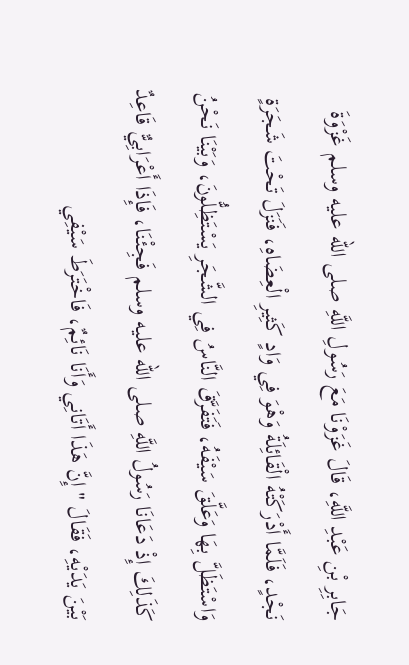جَابِرِ بْنِ عَبْدِ اللَّهِ، قَالَ غَزَوْنَا مَعَ رَسُولِ اللَّهِ صلى الله عليه وسلم غَزْوَةَ نَجْدٍ، فَلَمَّا أَدْرَكَتْهُ الْقَائِلَةُ وَهْوَ فِي وَادٍ كَثِيرِ الْعِضَاهِ، فَنَزَلَ تَحْتَ شَجَرَةٍ وَاسْتَظَلَّ بِهَا وَعَلَّقَ سَيْفَهُ، فَتَفَرَّقَ النَّاسُ فِي الشَّجَرِ يَسْتَظِلُّونَ، وَبَيْنَا نَحْنُ كَذَلِكَ إِذْ دَعَانَا رَسُولُ اللَّهِ صلى الله عليه وسلم فَجِئْنَا، فَإِذَا أَعْرَابِيٌّ قَاعِدٌ بَيْنَ يَدَيْهِ، فَقَالَ " إِنَّ هَذَا أَتَانِي وَأَنَا نَائِمٌ، فَاخْتَرَطَ سَيْفِي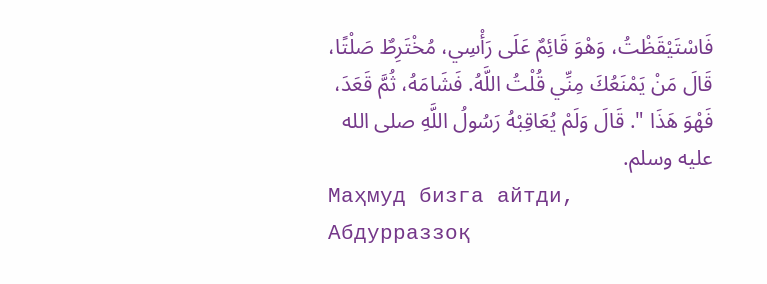فَاسْتَيْقَظْتُ، وَهْوَ قَائِمٌ عَلَى رَأْسِي، مُخْتَرِطٌ صَلْتًا، قَالَ مَنْ يَمْنَعُكَ مِنِّي قُلْتُ اللَّهُ. فَشَامَهُ، ثُمَّ قَعَدَ، فَهْوَ هَذَا ". قَالَ وَلَمْ يُعَاقِبْهُ رَسُولُ اللَّهِ صلى الله عليه وسلم.
Маҳмуд бизга айтди, Абдурраззоқ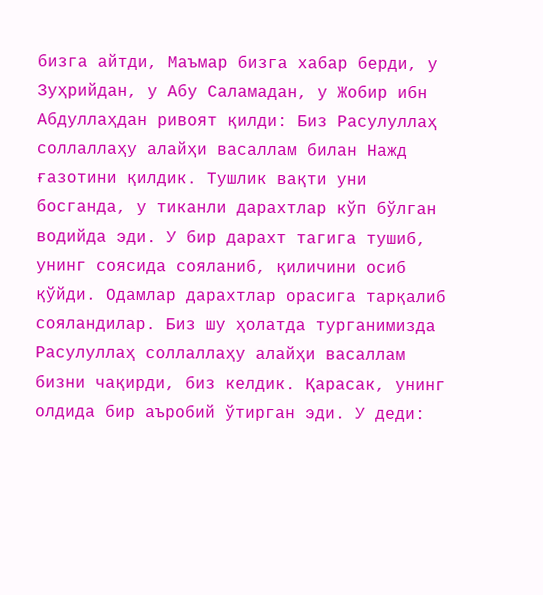бизга айтди, Маъмар бизга хабар берди, у Зуҳрийдан, у Абу Саламадан, у Жобир ибн Абдуллаҳдан ривоят қилди: Биз Расулуллаҳ соллаллаҳу алайҳи васаллам билан Нажд ғазотини қилдик. Тушлик вақти уни босганда, у тиканли дарахтлар кўп бўлган водийда эди. У бир дарахт тагига тушиб, унинг соясида сояланиб, қиличини осиб қўйди. Одамлар дарахтлар орасига тарқалиб сояландилар. Биз шу ҳолатда турганимизда Расулуллаҳ соллаллаҳу алайҳи васаллам бизни чақирди, биз келдик. Қарасак, унинг олдида бир аъробий ўтирган эди. У деди: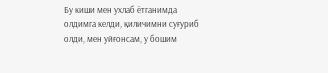Бу киши мен ухлаб ётганимда олдимга келди, қиличимни суғуриб олди, мен уйғонсам, у бошим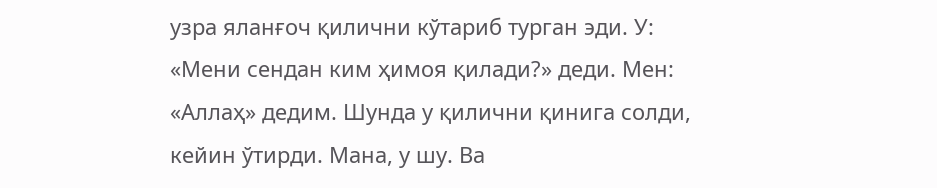узра яланғоч қилични кўтариб турган эди. У: «Мени сендан ким ҳимоя қилади?» деди. Мен: «Аллаҳ» дедим. Шунда у қилични қинига солди, кейин ўтирди. Мана, у шу. Ва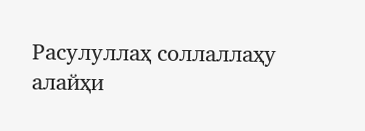Расулуллаҳ соллаллаҳу алайҳи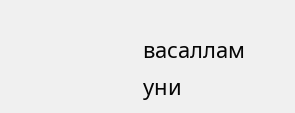васаллам уни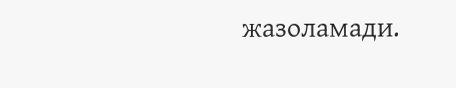жазоламади.